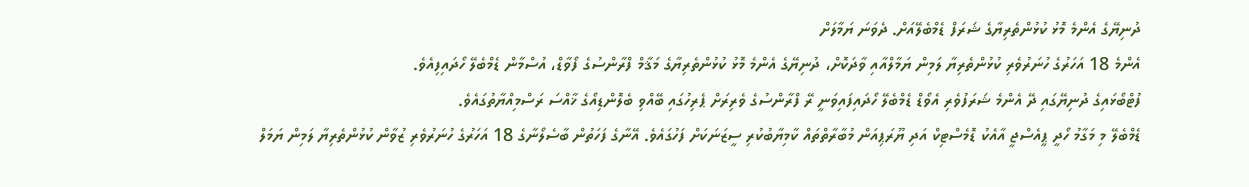ދުނިޔޭގެ އެންމެ މޮޅު ކުޅުންތެރިޔާގެ ޝަރަފް ޑެމްބެލޭއަށް. ދެވަނަ ޔަމާލަށް
އެންމެ 18 އަހަރުގެ ހުނަރުވެރި ކުޅުންތެރިޔާ ލަމިން ޔަމާލްއާއި ވާދަކޮށް، ދުނިޔޭގެ އެންމެ މޮޅު ކުޅުންތެރިޔާގެ މަޤާމް ފްރާންސުގެ ފޯވާޑް، އުސްމާން ޑެމްބެލޭ ހޯދައިފިއެވެ.
ފުޓްބޯޅައިގެ ދުނިޔޭގައި ދޭ އެންމެ ޝަރަފުވެރި އެވޯޑް ޑެމްބެލޭ ހޯދައިފައިވަނީ ރޭ ފްރާންސުގެ ވެރިރަށް ޕެރިހުގައި ބޭއްވި ބެލޮންޑިއޯގެ ޚާއްސަ ރަސްމިއްޔާތުގައެވެ.
ޑެމްބެލޭ މި މަގާމު ހޯދީ ޕީއެސްޖީ އާއެކު ޑޮމެސްޓިކް އަދި ޔޫރަޕިއަން މުބާރާތްތައް ކާމިޔާބުކުރި ސީޒަނަކަށް ފަހުގައެވެ. އޭނާގެ ފަހަތުން ބާސެލޯނާގެ 18 އަހަރުގެ ހުނަރުވެރި ޒުވާން ކުޅުންތެރިޔާ ލަމިން ޔަމަލް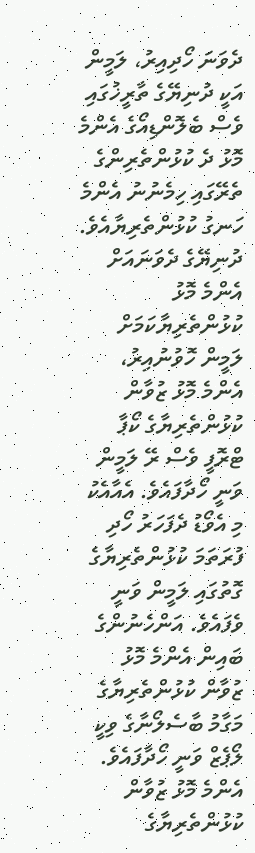ދެވަނަ ހޯދިއިރު، ލަމީން އަކީ ދުނިޔޭގެ ތާރީޚުގައި ވެސް ބެލޮންޑިއޯގެ އެންމެ މޮޅު ދެ ކުޅުންތެރިންގެ ތެރޭގައި ހިމެނުނު އެންމެ ހަނގު ކުޅުންތެރިޔާއެވެ.
ދުނިޔޭގެ ދެވަނައަށް އެންމެ މޮޅު ކުޅުންތެރިޔާކަމަށް ލަމީން ހޮވުނުއިރު، އެންމެ މޮޅު ޒުވާން ކުޅުންތެރިޔާގެ ކޯޕާ ޓްރޮފީ ވެސް ރޭ ލަމީން ވަނީ ހޯދާފައެވެ. އެއާއެކު މި އެވޯޑު ދެފަހަރު ހޯދި ފުރަތަމަ ކުޅުންތެރިޔާގެ ގޮތުގައި ލަމީން ވަނީ ވެފައެވެ. އަންހެނުންގެ ބައިން އެންމެ މޮޅު ޒުވާން ކުޅުންތެރިޔާގެ މަގާމު ބާސެލޯނާގެ ވިކީ ލޯޕެޒް ވަނީ ހޯދާފައެވެ.
އެންމެ މޮޅު ޒުވާން ކުޅުންތެރިޔާގެ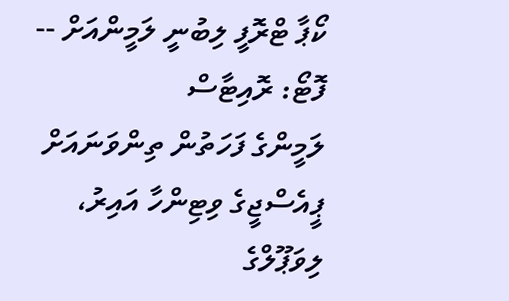ކޯޕާ ޓްރޮފީ ލިބުނީ ލަމީންއަށް -- ފޮޓޯ: ރޮއިޓާސް
ލަމީންގެ ފަހަތުން ތިންވަނައަށް ޕީއެސްޖީގެ ވިޓިންހާ އައިރު، ލިވަޕޫލްގެ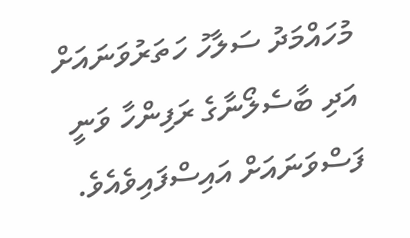މުހައްމަދު ސަލާހު ހަތަރުވަނައަށް އަދި ބާސެލޯނާގެ ރަފިންހާ ވަނީ ފަސްވަނައަށް އައިސްފައިވެއެވެ.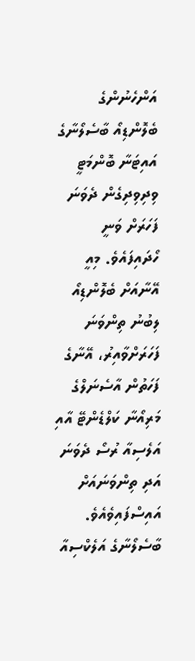އަންހެނުންގެ ބެލޮންޑިއޯ ބާސެލޯނާގެ އައިޓަނާ ބޮންމަޓީ ވިދިވިދިގެން ދެވަނަ ފަހަރަށް ވަނީ ހޯދައިފައެވެ. މިއީ އޭނާއަށް ބެލޮންޑިއޯ ލިބުނު ތިންވަނަ ފަހަރަށްވާއިރު، އޭނާގެ ފަހަތުން އާސެނަލްގެ މަރިއޯނާ ކަލްޑެންޓޭ އާއި އަލެސިއާ ރުސޯ ދެވަނަ އަދި ތިންވަނައަށް އައިސްފައިވެއެވެ. ބާސެލޯނާގެ އަލެކްސިއާ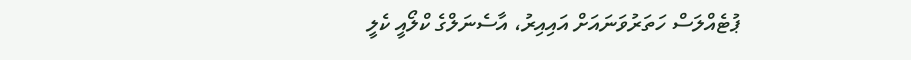ޕުޓެއްލަސް ހަތަރުވަނައަށް އައިއިރު، އާސެނަލްގެ ކްލޯއީ ކެލީ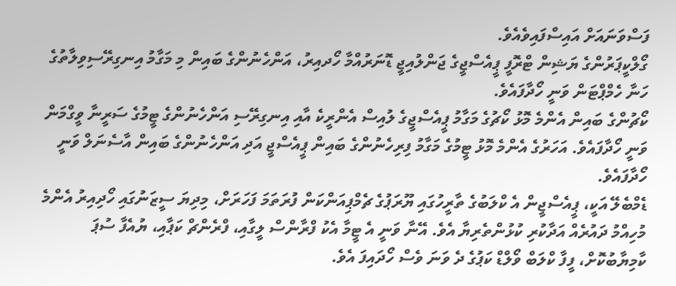ފަސްވަނައަށް އައިސްފައިވެއެވެ.
ގޯލްކީޕަރުންގެ ޔަޝިން ޓްރޮފީ ޕީއެސްޖީގެ ޖަންލުއިޖީ ޑޮނަރުއްމާ ހޯދއިރު، އަންހެނުންގެ ބައިން މި މަގާމު އިނގިރޭސިވިލާތުގެ ހަނާ ހެމްޕްޓަން ވަނީ ހޯދާފައެވެ.
ކޯޗުންގެ ބައިން އެންމެ މޮޅު ކޯޗުގެ މަގާމު ޕީއެސްޖީގެ ލުއިސް އެންރީކެ އާއި އިނގިރޭސި އަންހެނުންގެ ޓީމުގެ ސަރީނާ ވީގްމަން ވަނީ ހޯދާފައެވެ. އަހަރުގެ އެންމެ މޮޅު ޓީމުގެ މަގާމު ފިރިހެނުންގެ ބައިން ޕީއެސްޖީ އަދި އަންހެނުންގެ ބައިން އާސެނަލް ވަނީ ހޯދާފައެވެ.
ޑެމްބެލޭ އަކީ، ޕީއެސްޖީން އެ ކްލަބުގެ ތާރީހުގައި ޔޫރަޕުގެ ޗެމްޕިއަންކަން ފުރަތަމަ ފަހަރަށް، މިދިޔަ ސީޒަނުގައި ހޯދިއިރު އެންމެ މުހިއްމު ދައުރެއް އަދާކުރި ކުޅުންތެރިޔާ އެވެ. އޭނާ ވަނީ އެ ޓީމާ އެކު ފްރާންސް ލީގާއި، ފްރެންޗް ކަޕާއި، ޔުއެފާ ސުޕަ ކާމިޔާބުކޮށް، ފީފާ ކްލަބް ވޯލްޑް ކަޕުގެ ދެ ވަނަ ވެސް ހޯދައިފަ އެވެ.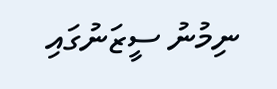ނިމުނު ސީޒަނުގައި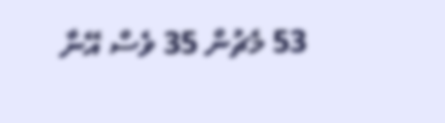53 މެޗުން 35 ވެސް އޭނާ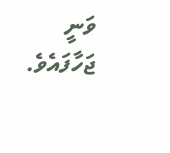ވަނީ ޖަހާފައެވެ.